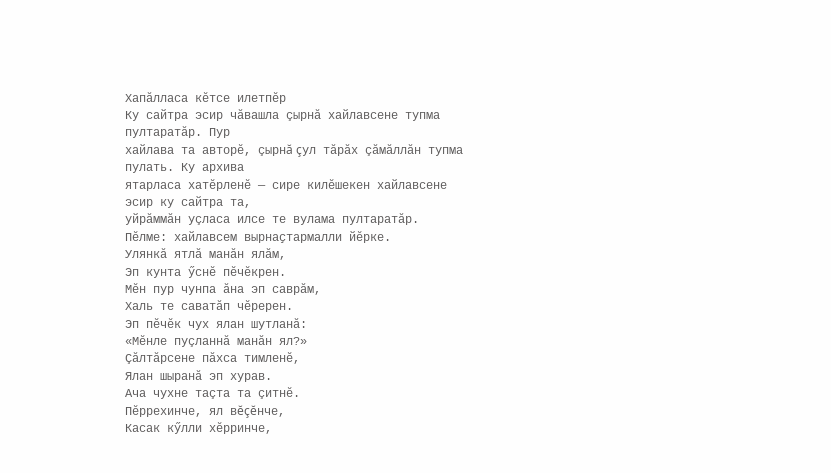Хапăлласа кĕтсе илетпĕр
Ку сайтра эсир чăвашла çырнă хайлавсене тупма пултаратăр. Пур
хайлава та авторĕ, çырнă çул тăрăх çăмăллăн тупма пулать. Ку архива
ятарласа хатĕрленĕ — сире килĕшекен хайлавсене эсир ку сайтра та,
уйрăммăн уçласа илсе те вулама пултаратăр.
Пӗлме: хайлавсем вырнаҫтармалли йӗрке.
Улянкă ятлă манăн ялăм,
Эп кунта ӳснĕ пĕчĕкрен.
Мĕн пур чунпа ăна эп саврăм,
Халь те саватăп чĕререн.
Эп пĕчĕк чух ялан шутланă:
«Мĕнле пуçланнă манăн ял?»
Çăлтăрсене пăхса тимленĕ,
Ялан шыранă эп хурав.
Ача чухне таçта та çитнĕ.
Пĕррехинче, ял вĕçĕнче,
Касак кӳлли хĕрринче,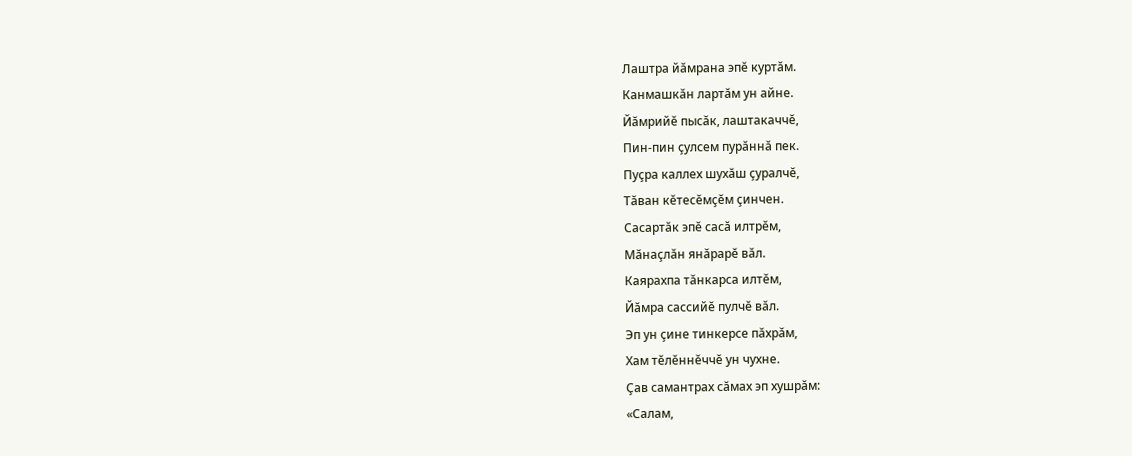Лаштра йăмрана эпĕ куртăм.
Канмашкăн лартăм ун айне.
Йăмрийĕ пысăк, лаштакаччĕ,
Пин-пин çулсем пурăннă пек.
Пуçра каллех шухăш çуралчĕ,
Тăван кĕтесĕмçĕм çинчен.
Сасартăк эпĕ сасă илтрĕм,
Мăнаçлăн янăрарĕ вăл.
Каярахпа тăнкарса илтĕм,
Йăмра сассийĕ пулчĕ вăл.
Эп ун çине тинкерсе пăхрăм,
Хам тĕлĕннĕччĕ ун чухне.
Çав самантрах сăмах эп хушрăм:
«Салам,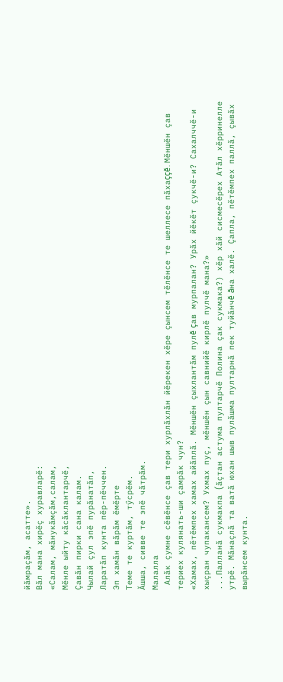йăмраçăм, асатте».
Вăл мана хирĕç хуравларĕ:
«Салам, мăнукăмçăм,салам,
Мĕнле ыйту кăсăклантарчĕ,
Çавăн пирки сана калам.
Чылай çул эпĕ пурăнатăп,
Ларатăп кунта пĕр-пĕччен.
Эп хамăн вăрăм ĕмĕрте
Теме те куртăм, тӳсрĕм.
Ăшша, сивве те эпĕ чăтрăм.
Малалла
 Алăк çумне сĕвĕнсе çав тери хурлăхлăн йĕрекен хĕре çынсем тĕлĕнсе те шеллесе пăхаççĕ. Мĕншĕн çав териех кулянать-ши çамрăк чун?
«Хамах, пĕтĕмпех хамах айăплă. Мĕншĕн çыхлантăм пулĕ çав мурпалан? Урăх йĕкĕт çукчĕ-и? Сахалччĕ-и хыçран чупакансем? Ухмах пуç, мĕншĕн çын савнийĕ кирлĕ пулчĕ мана?»
...Палланă сукмакпа (ăçтан астума пултарчĕ Полина çак сукмака?) хĕр хăй сисмесĕрех Атăл хĕрринелле утрĕ. Мăнаçлă та ватă юхан шыв пулăшма пултарнă пек туйăнчĕ ăна халĕ. Çапла, пĕтĕмпех паллă, çывăх вырăнсем кунта.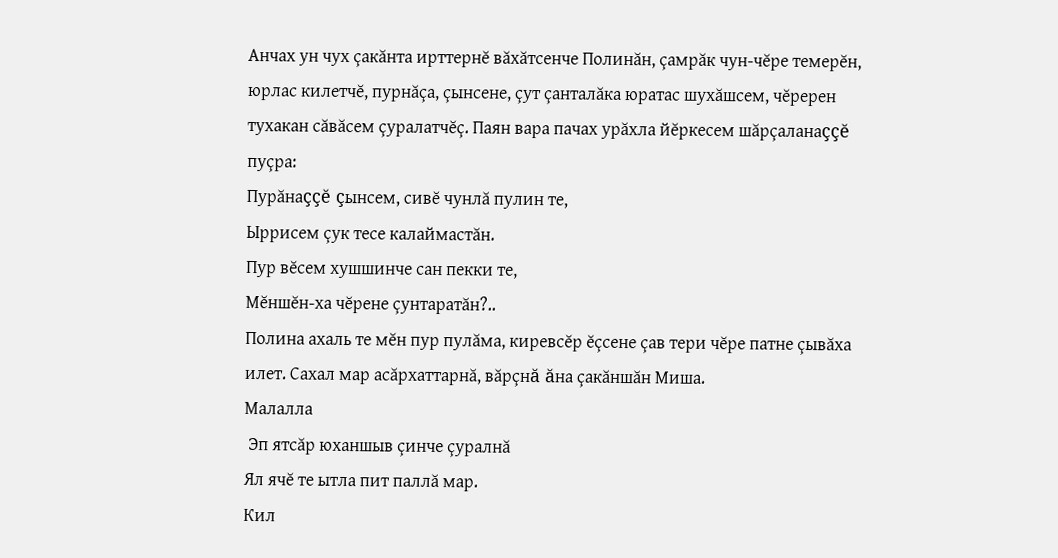Анчах ун чух çакăнта ирттернĕ вăхăтсенче Полинăн, çамрăк чун-чĕре темерĕн, юрлас килетчĕ, пурнăçа, çынсене, çут çанталăка юратас шухăшсем, чĕререн тухакан сăвăсем çуралатчĕç. Паян вара пачах урăхла йĕркесем шăрçаланаççĕ пуçра:
Пурăнаççĕ çынсем, сивĕ чунлă пулин те,
Ыррисем çук тесе калаймастăн.
Пур вĕсем хушшинче сан пекки те,
Мĕншĕн-ха чĕрене çунтаратăн?..
Полина ахаль те мĕн пур пулăма, киревсĕр ĕçсене çав тери чĕре патне çывăха илет. Сахал мар асăрхаттарнă, вăрçнă ăна çакăншăн Миша.
Малалла
 Эп ятсăр юханшыв çинче çуралнă
Ял ячĕ те ытла пит паллă мар.
Кил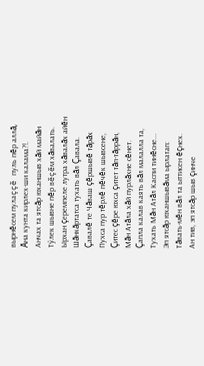вырнĕсем пулаççĕ пуль пĕр аллă,
Ăна кунта кирлех-ши калама?!.
Анчах та ятсăр юханшыв хăй майăн
Тӳлек шывне пĕр вĕçĕм хăвалать.
Ырхан çеремпеле лутра хăвалăх айĕн
Шăнкăртатса тухать вăл Çавала.
Çавалĕ те Чăваш çĕршывĕ тăрăх
Пухса пур тĕрлĕ пĕчĕк шывсене,
Çитес çĕре юхса çитет тăп-тăррăн,
Мăн Атăла хăй пурлăхне сĕнет.
Çапла калав каять вăл малалла та,
Тухать Мăн Атăл Каспи тинĕсне...
Эп ятсăр юханшывăма ырлатап:
Тăвать-мĕн вăл та ыттисен ĕçнех.
Ан тив, эп ятсăр шыв çинче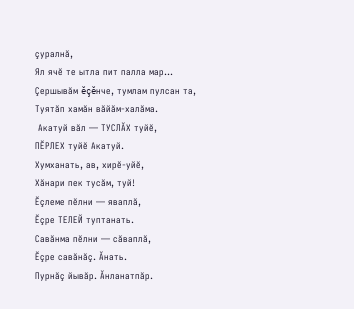çуралнă,
Ял ячĕ те ытла пит палла мар...
Çершывăм ĕçĕнче, тумлам пулсан та,
Туятăп хамăн вăйăм-халăма.
 Акатуй вăл — ТУСЛĂХ туйĕ,
ПĔРЛЕХ туйĕ Акатуй.
Хумханать, ав, хирĕ-уйĕ,
Хăнари пек тусăм, туй!
Ĕçлеме пĕлни — яваплă,
Ĕçре ТЕЛЕЙ туптанать.
Савăнма пĕлни — сăваплă,
Ĕçре савăнăç. Ăнать.
Пурнăç йывăр. Ăнланатпăр.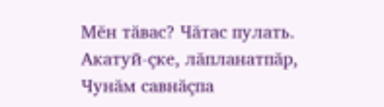Мĕн тăвас? Чăтас пулать.
Акатуй-çке, лăпланатпăр,
Чунăм савнăçпа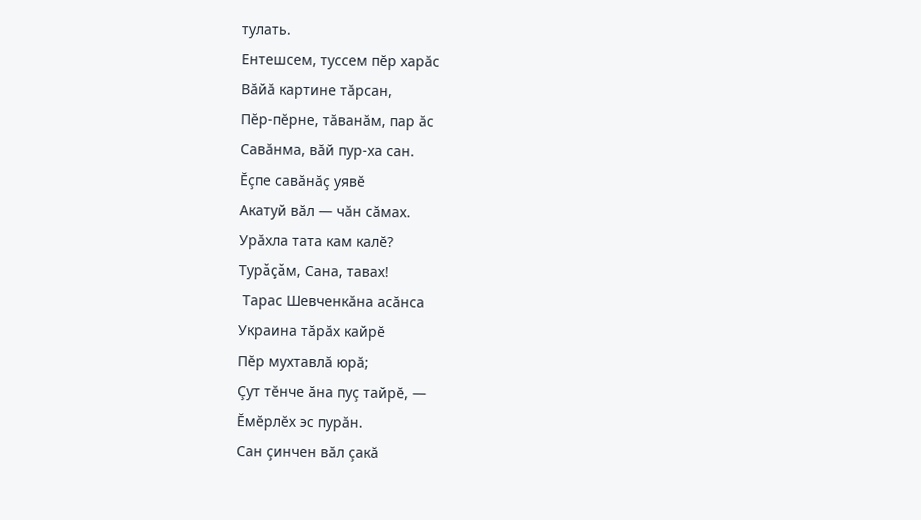тулать.
Ентешсем, туссем пĕр харăс
Вăйă картине тăрсан,
Пĕр-пĕрне, тăванăм, пар ăс
Савăнма, вăй пур-ха сан.
Ĕçпе савăнăç уявĕ
Акатуй вăл — чăн сăмах.
Урăхла тата кам калĕ?
Турăçăм, Сана, тавах!
 Тарас Шевченкăна асăнса
Украина тăрăх кайрĕ
Пĕр мухтавлă юрă;
Çут тĕнче ăна пуç тайрĕ, —
Ĕмĕрлĕх эс пурăн.
Сан çинчен вăл çакă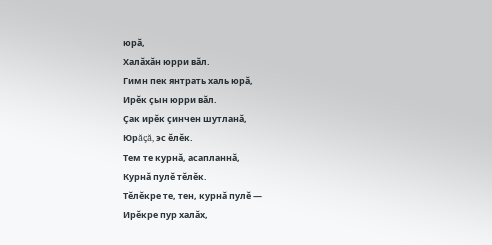юрă,
Халăхăн юрри вăл.
Гимн пек янтрать халь юрă,
Ирĕк çын юрри вăл.
Çак ирĕк çинчен шутланă,
Юрăçă, эс ĕлĕк.
Тем те курнă, асапланнă,
Курнă пулĕ тĕлĕк.
Тĕлĕкре те, тен, курнă пулĕ —
Ирĕкре пур халăх,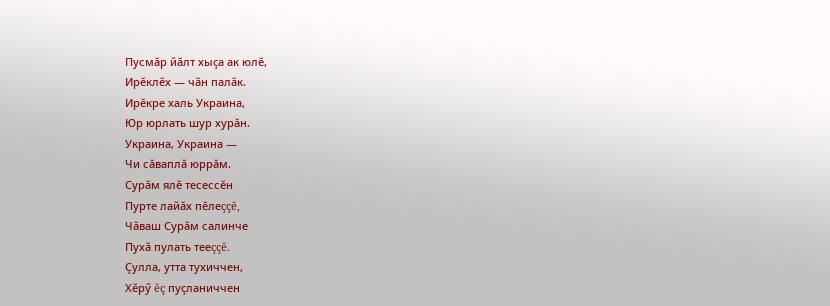Пусмăр йăлт хыçа ак юлĕ,
Ирĕклĕх — чăн палăк.
Ирĕкре халь Украина,
Юр юрлать шур хурăн.
Украина, Украина —
Чи сăваплă юррăм.
Сурăм ялĕ тесессĕн
Пурте лайăх пĕлеççĕ,
Чăваш Сурăм салинче
Пухă пулать тееççĕ.
Çулла, утта тухиччен,
Хĕрӳ ĕç пуçланиччен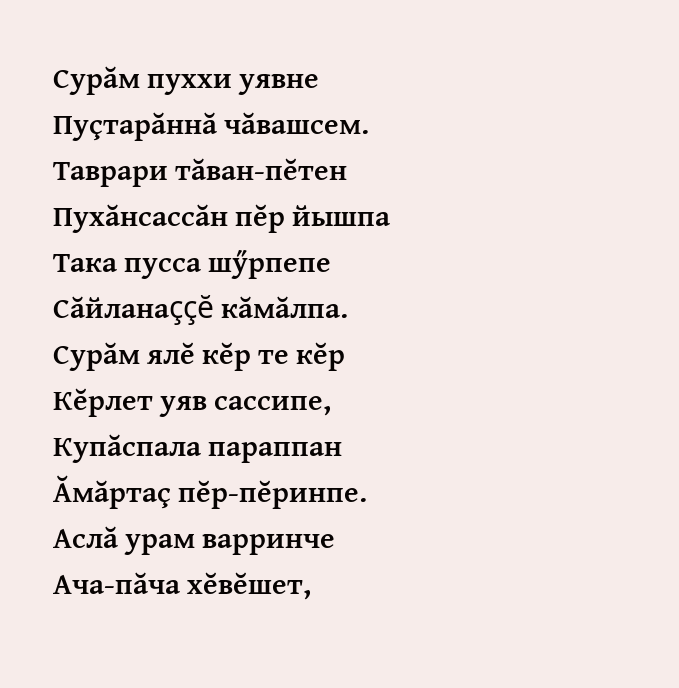Сурăм пуххи уявне
Пуçтарăннă чăвашсем.
Таврари тăван-пĕтен
Пухăнсассăн пĕр йышпа
Така пусса шӳрпепе
Сăйланаççĕ кăмăлпа.
Сурăм ялĕ кĕр те кĕр
Кĕрлет уяв сассипе,
Купăспала параппан
Ăмăртаç пĕр-пĕринпе.
Аслă урам варринче
Ача-пăча хĕвĕшет,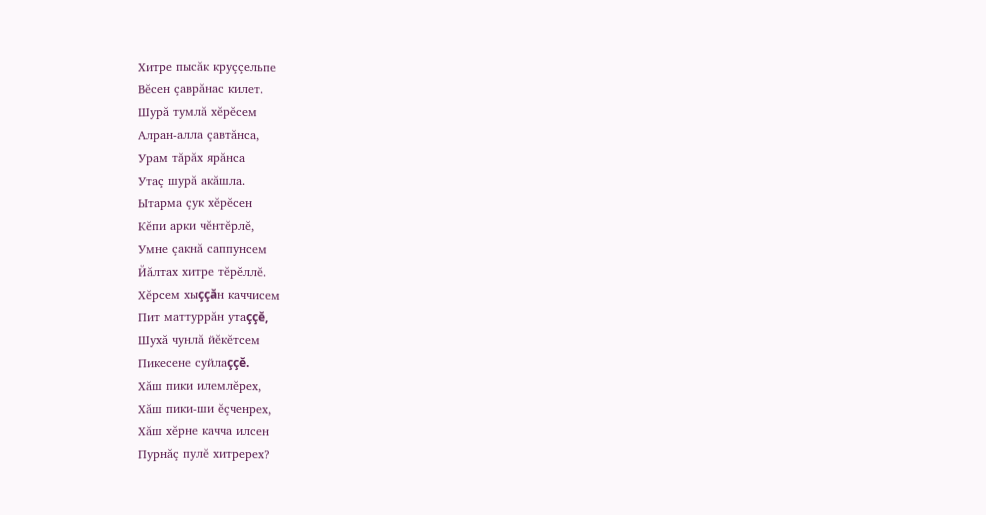Хитре пысăк круççельпе
Вĕсен çаврăнас килет.
Шурă тумлă хĕрĕсем
Алран-алла çавтăнса,
Урам тăрăх ярăнса
Утаç шурă акăшла.
Ытарма çук хĕрĕсен
Кĕпи арки чĕнтĕрлĕ,
Умне çакнă саппунсем
Йăлтах хитре тĕрĕллĕ.
Хĕрсем хыççăн каччисем
Пит маттуррăн утаççĕ,
Шухă чунлă йĕкĕтсем
Пикесене суйлаççĕ.
Хăш пики илемлĕрех,
Хăш пики-ши ĕçченрех,
Хăш хĕрне качча илсен
Пурнăç пулĕ хитререх?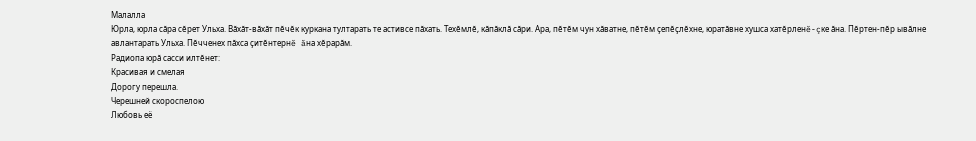Малалла
Юрла, юрла сăра сĕрет Ульха. Вăхăт-вăхăт пĕчĕк куркана тултарать те астивсе пăхать. Техĕмлĕ, кăпăклă сăри. Ара, пĕтĕм чун хăватне, пĕтĕм çепĕçлĕхне, юратăвне хушса хатĕрленĕ-çке ăна. Пĕртен-пĕр ывăлне авлантарать Ульха. Пĕчченех пăхса çитĕнтернĕ ăна хĕрарăм.
Радиопа юрă сасси илтĕнет:
Красивая и смелая
Дорогу перешла.
Черешней скороспелою
Любовь её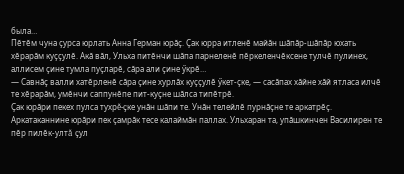была…
Пĕтĕм чуна çурса юрлать Анна Герман юрăç. Çак юрра итленĕ майăн шăпăр-шăпăр юхать хĕрарăм куççулĕ. Акă вăл, Ульха питĕнчи шăпа парнеленĕ пĕркеленчĕксене тулчĕ пулинех, аллисем çине тумла пуçларĕ, сăра али çине ӳкрĕ…
— Савнăç валли хатĕрленĕ сăра çине хурлăх куççулĕ ӳкет-çке, — сасăпах хăйне хăй ятласа илчĕ те хĕрарăм, умĕнчи саппунĕпе пит-куçне шăлса типĕтрĕ.
Çак юрăри пекех пулса тухрĕ-çке унăн шăпи те. Унăн телейлĕ пурнăçне те аркатрĕç. Аркатаканнине юрăри пек çамрăк тесе калаймăн паллах. Ульхаран та, упăшкинчен Василирен те пĕр пилĕк-ултă çул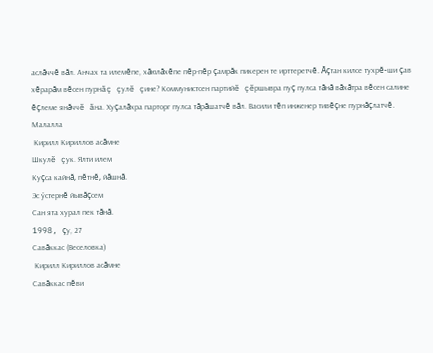аслăччĕ вăл. Анчах та илемĕпе, хăюлăхĕпе пĕр-пĕр çамрăк пикерен те ирттеретчĕ. Ăçтан килсе тухрĕ-ши çав хĕрарăм вĕсен пурнăç çулĕ çине? Коммунистсен партийĕ çĕршывра пуç пулса тăнă вăхăтра вĕсен салине ĕçлеме янăччĕ ăна. Хуçалăхра парторг пулса тăрăшатчĕ вăл. Васили тĕп инженер тивĕçне пурнăçлатчĕ.
Малалла
 Кирилл Кириллов асăмне
Шкулĕ çук. Ялти илем
Куçса кайнă, пĕтнĕ, йăшнă.
Эс ӳстернĕ йывăçсем
Сан ята хурал пек тăнă.
1998, çу, 27
Савăккас (Веселовка)
 Кирилл Кириллов асăмне
Савăккас пĕви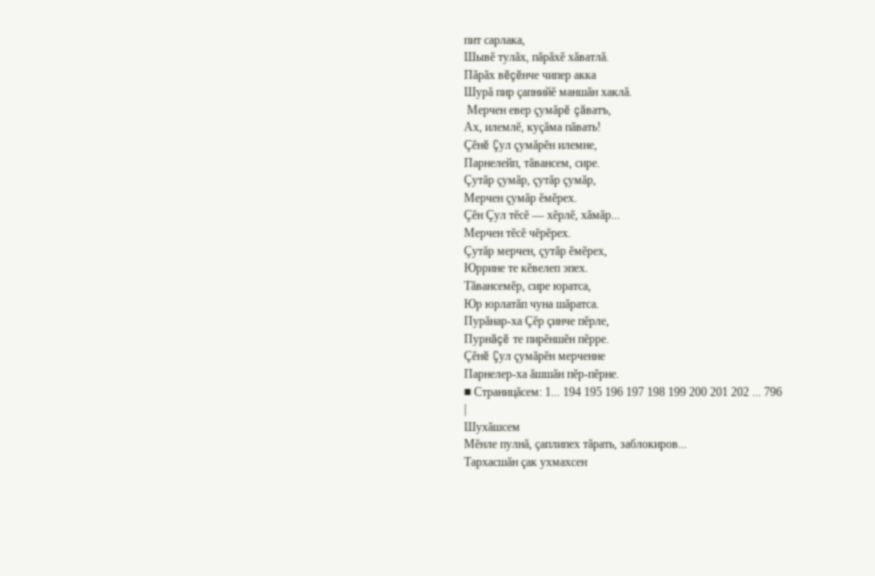пит сарлака,
Шывĕ тулăх, пăрăхĕ хăватлă.
Пăрăх вĕçĕнче чипер акка
Шурă пир çапнийĕ маншăн хаклă.
 Мерчен евер çумăрĕ çăватъ,
Ах, илемлĕ, куçăма пăвать!
Çĕнĕ Çул çумăрĕн илемне,
Парнелейп, тăвансем, сире.
Çутăр çумăр, çутăр çумăр,
Мерчен çумăр ĕмĕрех.
Çĕн Çул тĕсĕ — хĕрлĕ, хăмăр...
Мерчен тĕсĕ чĕрĕрех.
Çутăр мерчен, çутăр ĕмĕрех,
Юррине те кĕвелеп эпех.
Тăвансемĕр, сире юратса,
Юр юрлатăп чуна шăратса.
Пурăнар-ха Çĕр çинче пĕрле,
Пурнăçĕ те пирĕншĕн пĕрре.
Çĕнĕ Çул çумăрĕн мерченне
Парнелер-ха ăшшăн пĕр-пĕрне.
■ Страницăсем: 1... 194 195 196 197 198 199 200 201 202 ... 796
|
Шухăшсем
Мĕнле пулнă, çаплипех тăрать, заблокиров...
Тархасшăн çак ухмахсен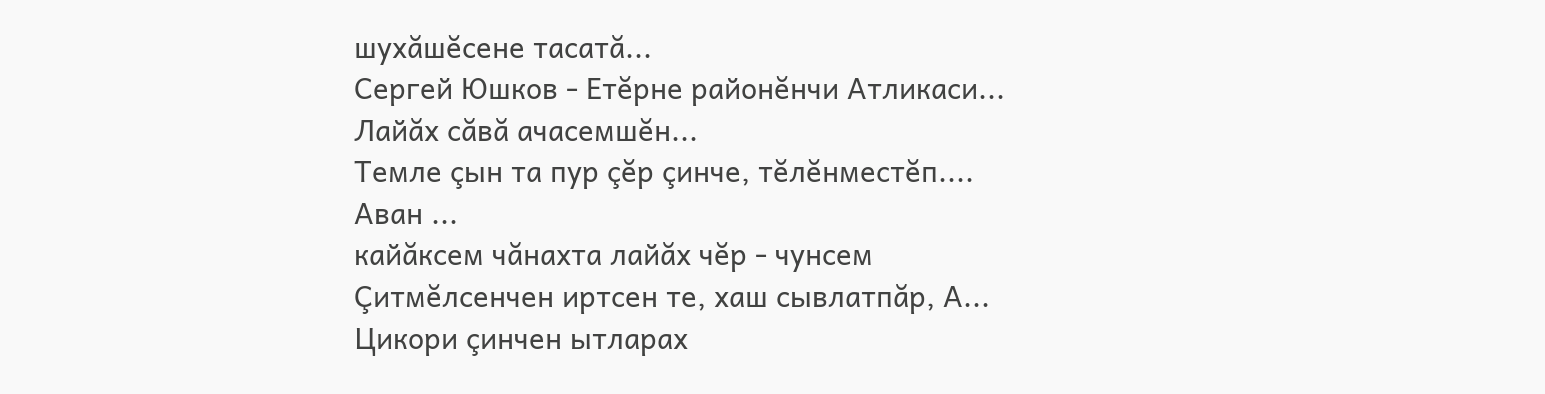шухăшĕсене тасатă...
Сергей Юшков - Етĕрне районĕнчи Атликаси...
Лайăх сăвă ачасемшĕн...
Темле çын та пур çĕр çинче, тĕлĕнместĕп....
Аван ...
кайăксем чăнахта лайăх чĕр - чунсем
Çитмĕлсенчен иртсен те, хаш сывлатпăр, А...
Цикори çинчен ытларах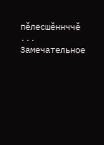пĕлесшĕннччĕ ...
Замечательное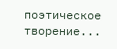поэтическое творение...